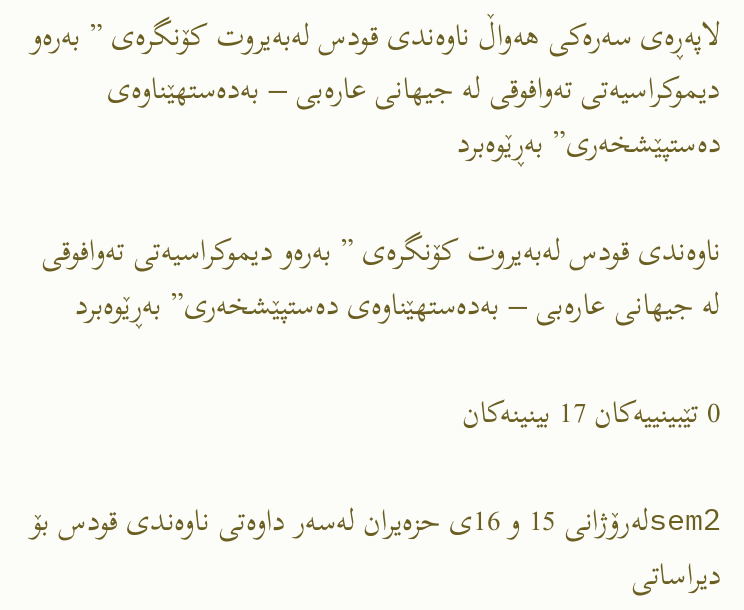لاپەڕەی سەرەکی هەواڵ ناوه‌ندی قودس له‌به‌یروت كۆنگره‌ی ” به‌ره‌و دیموكراسیه‌تی ته‌وافوقی له‌ جیهانی عاره‌بی – به‌ده‌ستهێناوه‌ی ده‌ستپێشخه‌ری” به‌ڕێوه‌برد

ناوه‌ندی قودس له‌به‌یروت كۆنگره‌ی ” به‌ره‌و دیموكراسیه‌تی ته‌وافوقی له‌ جیهانی عاره‌بی – به‌ده‌ستهێناوه‌ی ده‌ستپێشخه‌ری” به‌ڕێوه‌برد

0 تێبینییەکان 17 بینینەکان

sem2له‌رۆژانی 15 و 16ی حزه‌یران له‌سه‌ر داوه‌تی ناوه‌ندی قودس بۆ دیراساتی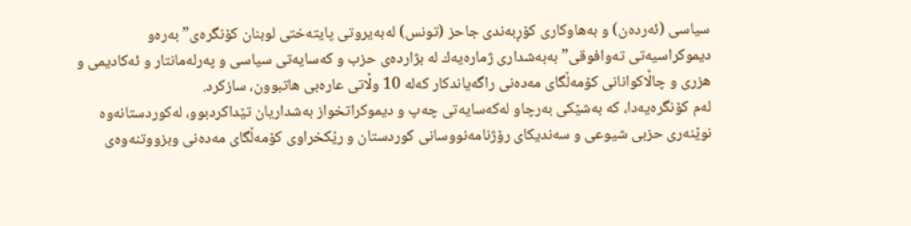سیاسی (ئه‌رده‌ن) و به‌هاوكاری كۆڕبه‌ندی جاحز (تونس) له‌به‌یروتی پایته‌ختی لوبنان كۆنگره‌ی” به‌ره‌و دیموكراسیه‌تی ته‌وافوقی” به‌به‌شداری ژماره‌یه‌ك له‌ بژارده‌ی حزب و كه‌سایه‌تی سیاسی و په‌رله‌مانتار و ئه‌كادیمی و هزری و چاڵاكوانانی كۆمه‌ڵگای مه‌ده‌نی راگه‌یاندكار كه‌له‌ 10 وڵاتی عاره‌بی هاتبوون، سازكرد.
له‌م كۆنگره‌یه‌دا، كه‌ به‌شێكی به‌رچاو له‌كه‌سایه‌تی چه‌پ و دیموكراتخواز به‌شداریان تێداكردبوو، له‌كوردستانه‌وه‌ نوێنه‌ری حزبی شیوعی و سه‌ندیكای رۆژنامه‌نووسانی كوردستان و رێكخراوی كۆمه‌ڵگای مه‌ده‌نی وبزووتنه‌وه‌ی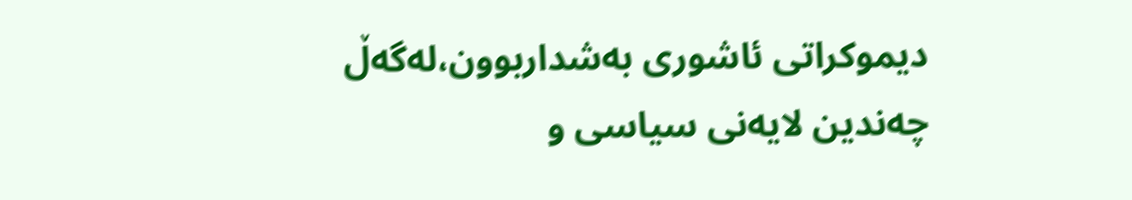دیموكراتی ئاشوری به‌شداربوون،له‌گه‌ڵ چه‌ندین لایه‌نی سیاسی و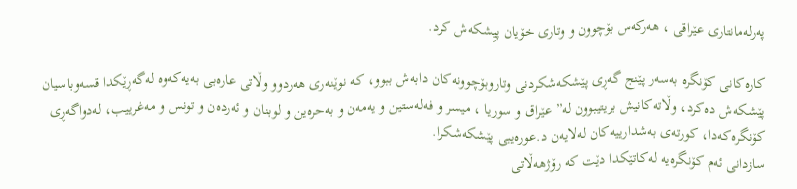په‌رله‌مانتاری عێراقی ، هه‌ركه‌س بۆچوون و وتاری خۆیان پیِشكه‌ش كرد.

كاره‌كانی كۆنگره‌ به‌سه‌ر پێنج گه‌ڕی پێشكه‌شكردنی وتاروبۆچوونه‌كان دابه‌ش ببوو، كه‌ نوێنه‌ری هه‌ردوو وڵاتی عاره‌بی به‌یه‌كه‌وه‌ له‌گه‌ڕێكدا قسه‌وباسیان پێشكه‌ش ده‌كرد، وڵاته‌كانیش بریتیبوون له‌” عێراق و سوریا ، میسر و فه‌له‌ستین و یه‌مه‌ن و به‌حره‌ین و لوبنان و ئه‌رده‌ن و تونس و مه‌غرییب، له‌دواگه‌ڕی كۆنگره‌كه‌دا، كورته‌ی به‌شدارییه‌كان له‌لایه‌ن د.عوره‌یبی پێشكه‌شكرا.
سازدانی ئه‌م كۆنگره‌یه‌ له‌كاتێكدا دێت كه‌ رۆژهه‌ڵاتی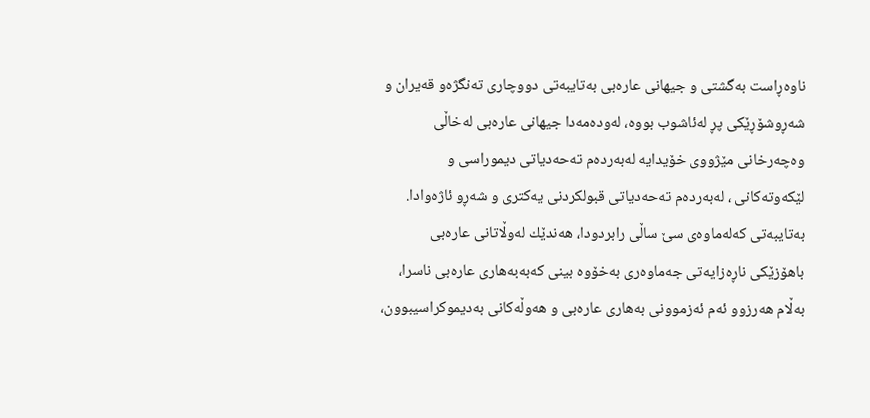ناوه‌ڕاست به‌گشتی و جیهانی عاره‌بی به‌تایبه‌تی دووچاری ته‌نگژه‌و قه‌یران و شه‌ڕوشۆڕێكی پڕ له‌ئاشوب بووه‌، له‌وده‌مه‌دا جیهانی عاره‌بی له‌خاڵی وه‌چه‌رخانی مێژووی خۆیدایه‌ له‌به‌رده‌م ته‌حه‌دیاتی دیموراسی و لێكه‌وته‌كانی ، له‌به‌رده‌م ته‌حه‌دیاتی قبولكردنی یه‌كتری و شه‌ڕو ئاژه‌وادا. به‌تایبه‌تی كه‌له‌ماوه‌ی سێ ساڵی رابردودا، هه‌ندێك له‌وڵاتانی عاره‌بی باهۆزێكی ناڕه‌زایه‌تی جه‌ماوه‌ری به‌خۆوه‌ بینی كه‌به‌به‌هاری عاره‌بی ناسرا، به‌ڵام هه‌رزوو ئه‌م ئه‌زموونی به‌هاری عاره‌بی و هه‌وڵه‌كانی به‌دیموكراسیبوون،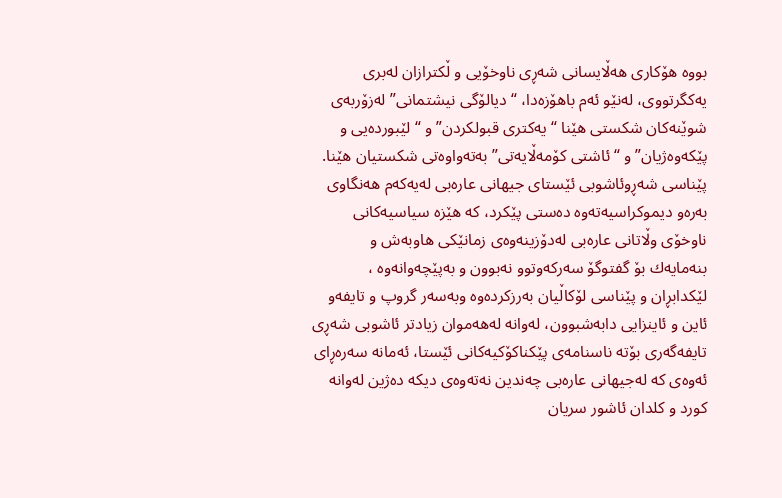بووه‌ هۆكاری هه‌ڵایسانی شه‌ڕی ناوخۆیی و ڵكترازان له‌بری یه‌كگرتووی، له‌نێو ئه‌م باهۆزه‌دا، “دیالۆگی نیشتمانی” له‌زۆربه‌ی شوێنه‌كان شكستی هێنا “یه‌كتری قبولكردن” و “لێبورده‌یی و پێكه‌وه‌ژیان” و “ئاشتی كۆمه‌ڵایه‌تی” به‌ته‌واوه‌تی شكستیان هێنا.
پێناسی شه‌ڕوئاشوبی ئێستای جیهانی عاره‌بی له‌یه‌كه‌م هه‌نگاوی به‌ره‌و دیموكراسیه‌ته‌وه‌ ده‌ستی پێكرد، كه‌ هێزه‌ سیاسیه‌كانی ناوخۆی وڵاتانی عاره‌بی له‌دۆزینه‌وه‌ی زمانێكی هاوبه‌ش و بنه‌مایه‌ك بۆ گفتوگۆ سه‌ركه‌وتوو نه‌بوون و به‌پێچه‌وانه‌وه‌ ، لێكدابڕان و پێناسی لۆكاڵیان به‌رزكرده‌وه‌ وبه‌سه‌ر گروپ و تایفه‌و ئاین و ئاینزایی دابه‌شبوون، له‌وانه‌ له‌هه‌موان زیادتر ئاشوبی شه‌ڕی تایفه‌گه‌ری بۆته‌ ناسنامه‌ی پێكناكۆكیه‌كانی ئێستا، ئه‌مانه‌ سه‌ره‌ڕای ئه‌وه‌ی كه‌ له‌جیهانی عاره‌بی چه‌ندین نه‌ته‌وه‌ی دیكه‌ ده‌ژین له‌وانه‌ كورد و كلدان ئاشور سریان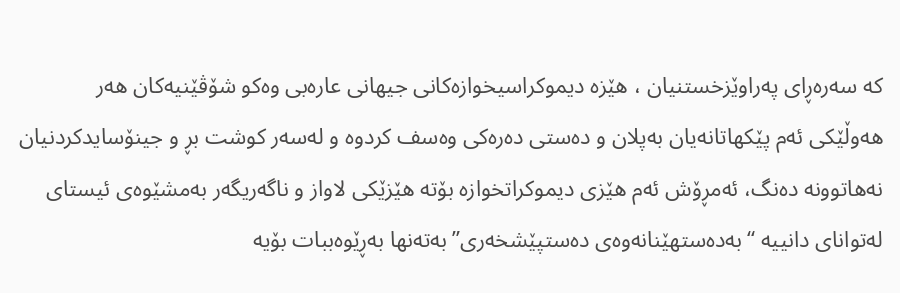كه‌ سه‌ره‌ڕای په‌راوێزخستنیان ، هێزه‌ دیموكراسیخوازه‌كانی جیهانی عاره‌بی وه‌كو شۆڤێنیه‌كان هه‌ر هه‌وڵێكی ئه‌م پێكهاتانه‌یان به‌پلان و ده‌ستی ده‌ره‌كی وه‌سف كردوه‌ و له‌سه‌ر كوشت بڕ و جینۆسایدكردنیان نه‌هاتوونه‌ ده‌نگ، ئه‌مڕۆش ئه‌م هێزی دیموكراتخوازه‌ بۆته‌ هێزێكی لاواز و ناگه‌ریگه‌ر به‌مشێوه‌ی ئیستای له‌توانای دانییه‌ “به‌ده‌ستهێنانه‌وه‌ی ده‌ستپێشخه‌ری”به‌ته‌نها به‌ڕێوه‌ببات بۆیه‌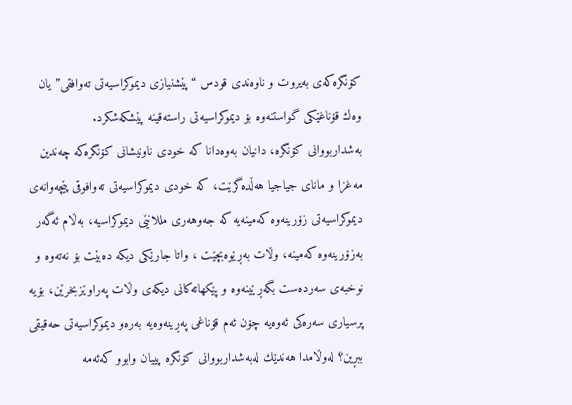كۆنگره‌كه‌ی به‌یروت و ناوه‌ندی قودس “پێشنیازی دیموكراسیه‌تی ته‌وافقی”یان  وه‌ك قۆناغێكی گواستنه‌وه‌ بۆ دیموكراسیه‌تی راسته‌قینه‌ پێشكه‌شكرد.
به‌شداربووانی كۆنگره‌، دانیان به‌وه‌دانا كه‌ خودی ناونیشانی كۆنگره‌كه‌ چه‌ندین مه‌غزا و مانای جیاجیا هه‌ڵده‌گرێت، كه‌ خودی دیموكراسیه‌تی ته‌وافوقی پێچه‌وانه‌ی دیموكراسیه‌تی زۆرینه‌وه‌ كه‌مینه‌یه‌ كه‌ جه‌وهه‌ری مللانێی دیموكراسیه‌، به‌ڵام ئه‌گه‌ر به‌زۆرینه‌وه‌ كه‌مینه‌، وڵات به‌ڕێوه‌بچێت ، واتا جارێكی دیكه‌ ده‌بێت بۆ نه‌ته‌وه‌ و نوخبه‌ی سه‌رده‌ست بگه‌ڕێینه‌وه‌ و پێكهاته‌كانی دیكه‌ی وڵات په‌راوێزبخرێن، بۆیه‌ پرسیاری سه‌ره‌كی ئه‌وه‌یه‌ چۆن ئه‌م قۆناغی په‌ڕینه‌وه‌یه‌ به‌ره‌و دیموكراسیه‌تی حه‌قیقی ببڕین؟ له‌وڵامدا هه‌ندێك له‌به‌شداربووانی كۆنگره‌ پییان وابوو كه‌ئه‌مه‌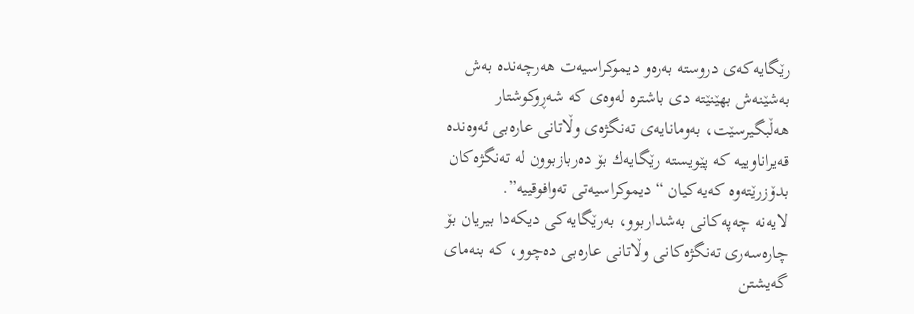رێگایه‌كه‌ی دروسته‌ به‌ره‌و دیموكراسیه‌ت هه‌رچه‌نده‌ به‌ش به‌شێنه‌ش بهێنێته‌ دی باشتره‌ له‌وه‌ی كه‌ شه‌ڕوكوشتار هه‌ڵبگیرسێت، به‌ومانایه‌ی ته‌نگژه‌ی وڵاتانی عاره‌بی ئه‌وه‌نده‌ قه‌یراناوییه‌ كه‌ پێویسته‌ رێگایه‌ك بۆ ده‌ربازبوون له‌ ته‌نگژه‌كان بدۆزرێته‌وه‌ كه‌یه‌كیان “دیموكراسیه‌تی ته‌وافوقییه‌”.
لایه‌نه‌ چه‌په‌كانی به‌شداربوو، به‌رێگایه‌كی دیكه‌دا بیریان بۆ چاره‌سه‌ری ته‌نگژه‌كانی وڵاتانی عاره‌بی ده‌چوو، كه‌ بنه‌مای گه‌یشتن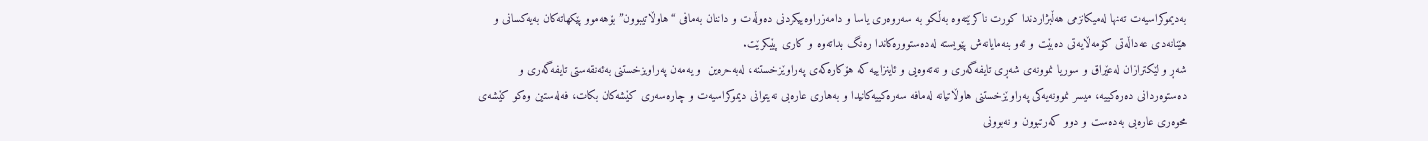به‌دیموكراسیه‌ت ته‌نها له‌میكانزمی هه‌ڵبژاردندا كورت ناكرێته‌وه‌ به‌ڵكو به‌ سه‌روه‌ری یاسا و دامه‌زراوه‌ییكردنی ده‌وڵه‌ت و داننان به‌مافی “هاوڵاتیبوون” بۆهه‌موو پێكهاته‌كان به‌یه‌كسانی و هێنانه‌دی عه‌داڵه‌تی كۆمه‌ڵایه‌تی ده‌بێت و ئه‌و بنه‌مایانه‌ش پێویسته‌ له‌ده‌ستووره‌كاندا ره‌نگ بداته‌وه‌ و كاری پێبكرێت.
شه‌ڕ و لێكترازان له‌عێراق و سوریا نموونه‌ی شه‌ڕی تایفه‌گه‌ری و نه‌ته‌وه‌یی و ئاینزاییه‌ كه‌ هۆكاره‌كه‌ی په‌راوێزخستنه‌، له‌به‌حره‌ین  و یه‌مه‌ن په‌راویزخستنی به‌ئه‌نقه‌ستی تایفه‌گه‌ری و ده‌ستوه‌ردانی ده‌ره‌كییه‌، میسر نموونه‌یه‌كی په‌راوێزخستنی هاوڵاتیانه‌ له‌مافه‌ سه‌ره‌كییه‌كانیدا و به‌هاری عاره‌بی نه‌یتوانی دیموكراسیه‌ت و چاره‌سه‌ری كێشه‌كان بكات، فه‌له‌ستین وه‌كو كێشه‌ی محوه‌ری عاره‌بی به‌ده‌ست و دوو كه‌رتبوون و نه‌بوونی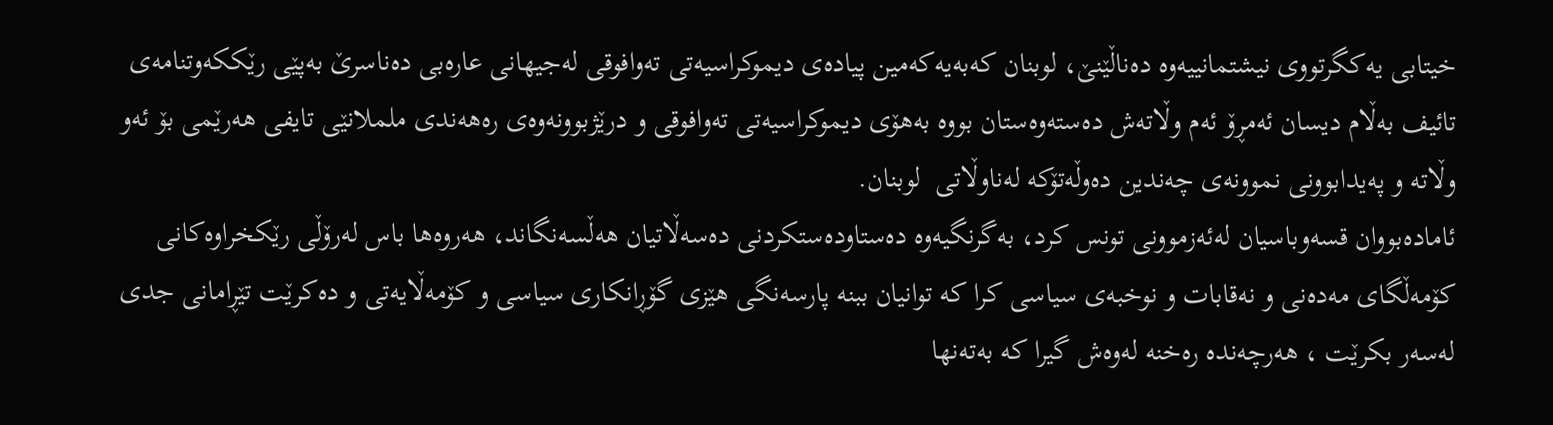خیتابی یه‌كگرتووی نیشتمانییه‌وه‌ ده‌ناڵێنێ، لوبنان كه‌به‌یه‌كه‌مین پیاده‌ی دیموكراسیه‌تی ته‌وافوقی له‌جیهانی عاره‌بی ده‌ناسرێ به‌پێی رێككه‌وتنامه‌ی تائیف به‌ڵام دیسان ئه‌مڕۆ ئه‌م وڵاته‌ش ده‌سته‌وه‌ستان بووه‌ به‌هۆی دیموكراسیه‌تی ته‌وافوقی و درێژبوونه‌وه‌ی ره‌هه‌ندی ململانێی تایفی هه‌رێمی بۆ ئه‌و وڵاته‌ و په‌یدابوونی نموونه‌ی چه‌ندین ده‌وڵه‌تۆكه‌ له‌ناوڵاتی  لوبنان.
ئاماده‌بووان قسه‌وباسیان له‌ئه‌زموونی تونس كرد، به‌گرنگیه‌وه‌ ده‌ستاوده‌ستكردنی ده‌سه‌ڵاتیان هه‌ڵسه‌نگاند، هه‌روه‌ها باس له‌رۆڵی رێكخراوه‌كانی كۆمه‌ڵگای مه‌ده‌نی و نه‌قابات و نوخبه‌ی سیاسی كرا كه‌ توانیان ببنه‌ پارسه‌نگی هێزی گۆڕانكاری سیاسی و كۆمه‌ڵایه‌تی و ده‌كرێت تێڕامانی جدی له‌سه‌ر بكرێت ، هه‌رچه‌نده‌ ره‌خنه‌ له‌وه‌ش گیرا كه‌ به‌ته‌نها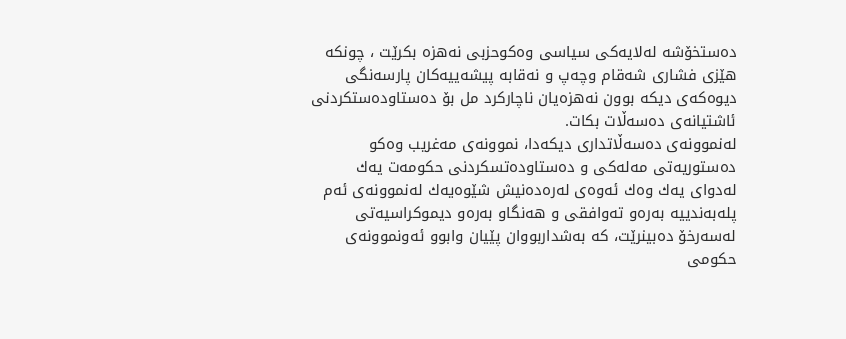ده‌ستخۆشه‌ له‌لایه‌كی سیاسی وه‌كوحزبی نه‌هزه‌ بكرێت ، چونكه‌ هێزی فشاری شه‌قام وچه‌پ و نه‌قابه‌ پیشه‌ییه‌كان پارسه‌نگی دیوه‌كه‌ی دیكه‌ بوون نه‌هزه‌یان ناچاركرد مل بۆ ده‌ستاوده‌ستكردنی ئاشتیانه‌ی ده‌سه‌ڵات بكات.
له‌نموونه‌ی ده‌سه‌ڵاتداری دیكه‌دا، نموونه‌ی مه‌غریب وه‌كو ده‌ستوریه‌تی مه‌له‌كی و ده‌ستاوده‌تسكردنی حكومه‌ت یه‌ك له‌دوای یه‌ك وه‌ك ئه‌وه‌ی له‌ره‌ده‌نیش شێوه‌یه‌ك له‌نموونه‌ی ئه‌م پله‌به‌ندییه‌ به‌ره‌و ته‌وافقی و هه‌نگاو به‌ره‌و دیموكراسیه‌تی له‌سه‌رخۆ ده‌بینرێت، كه‌ به‌شداربووان پێیان وابوو ئه‌ونموونه‌ی حكومی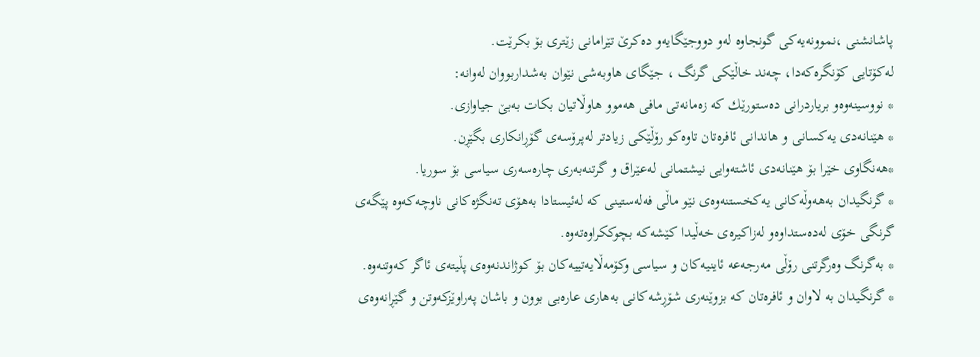پاشانشنی ،نموونه‌یه‌كی گونجاوه‌ له‌و دووجێگایه‌و ده‌كرێ تێرامانی زێتری بۆ بكرێت.
له‌كۆتایی كۆنگره‌كه‌دا، چه‌ند خاڵێكی گرنگ ، جێگای هاوبه‌شی نێوان به‌شداربووان له‌وانه‌:
* نووسینه‌وه‌و بریاردرانی ده‌ستورێك كه‌ زه‌مانه‌تی مافی هه‌موو هاوڵاتیان بكات به‌بێ جیاوازی.
* هێنانه‌دی یه‌كسانی و هاندانی ئافره‌تان تاوه‌كو رۆڵێكی زیادتر له‌پرۆسه‌ی گۆڕانكاری بگێڕن.
*هه‌نگاوی خێرا بۆ هێنانه‌دی ئاشته‌وایی نیشتمانی له‌عێراق و گرتنه‌به‌ری چاره‌سه‌ری سیاسی بۆ سوریا.
* گرنگیدان به‌هه‌وڵه‌كانی یه‌كخستنه‌وه‌ی نێو ماڵی فه‌له‌ستینی كه‌ له‌ئیستادا به‌هۆی ته‌نگژه‌كانی ناوچه‌كه‌وه‌ پێگه‌ی گرنگی خۆی له‌ده‌ستداوه‌و له‌زاكیره‌ی خه‌ڵیدا كێشه‌كه‌ بچوككراوه‌ته‌وه‌.
* به‌گرنگ وه‌رگرتنی رۆڵی مه‌رجه‌عه‌ ئاینیه‌كان و سیاسی وكۆمه‌ڵایه‌تییه‌كان بۆ كوژاندنه‌وه‌ی پڵیته‌ی ئاگر كه‌وتنه‌وه‌.
* گرنگیدان به‌ لاوان و ئافره‌تان كه‌ بزوێنه‌ری شۆڕشه‌كانی به‌هاری عاره‌بی بوون و باشان په‌راوێزكه‌وتن و گێڕانه‌وه‌ی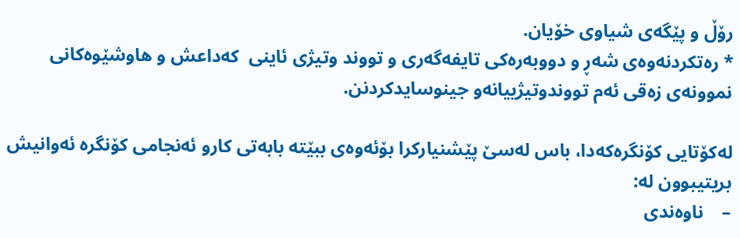رۆڵ و پێگه‌ی شیاوی خۆیان.
* ره‌تكردنه‌وه‌ی شه‌ڕ و دووبه‌ره‌كی تایفه‌گه‌ری و تووند وتیژی ئاینی  كه‌داعش و هاوشێوه‌كانی نموونه‌ی زه‌قی ئه‌م تووندوتیژییانه‌و جینوسایدكردنن.

له‌كۆتایی كۆنگره‌كه‌دا، باس له‌سێ پێشنیاركرا بۆئه‌وه‌ی ببێته‌ بابه‌تی كارو ئه‌نجامی كۆنگره‌ ئه‌وانیش بریتیبوون له‌:
–    ناوه‌ندی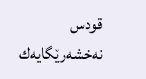قودس نه‌خشه‌رێگایه‌ك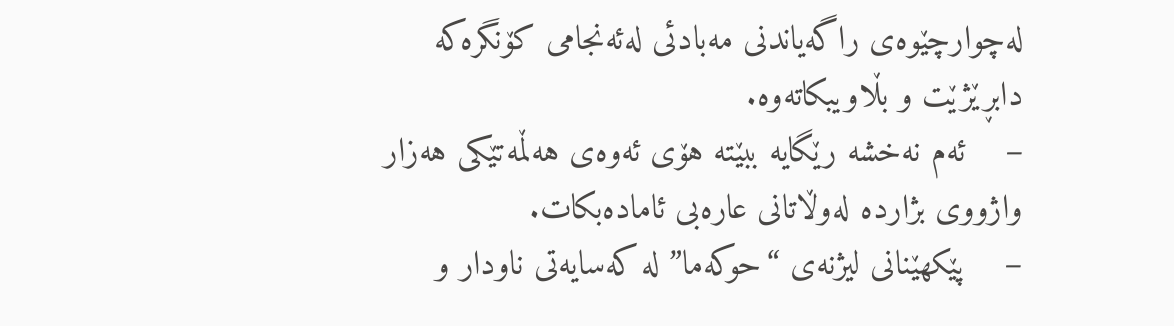له‌چوارچێوه‌ی راگه‌یاندنی مه‌بادئی له‌ئه‌نجامی كۆنگره‌كه‌ دابڕێژێت و بڵاویبكاته‌وه‌.
–    ئه‌م نه‌خشه‌ رێگایه‌ ببێته‌ هۆی ئه‌وه‌ی هه‌ڵمه‌تێكی هه‌زار واژووی بژارده‌ له‌وڵاتانی عاره‌بی ئاماده‌بكات.
–    پێكهێنانی لیژنه‌ی “حوكه‌ما” له‌ كه‌سایه‌تی ناودار و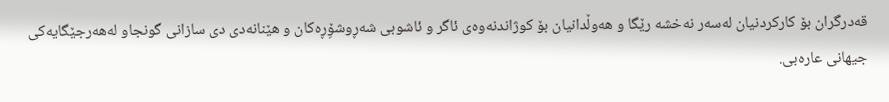قه‌درگران بۆ كاركردنیان له‌سه‌ر نه‌خشه‌ رێگا و هه‌وڵدانیان بۆ كوژاندنه‌وه‌ی ئاگر و ئاشوبی شه‌ڕوشۆِڕه‌كان و هێنانه‌دی دی سازانی گونجاو له‌هه‌رجێگایه‌كی جیهانی عاره‌بی.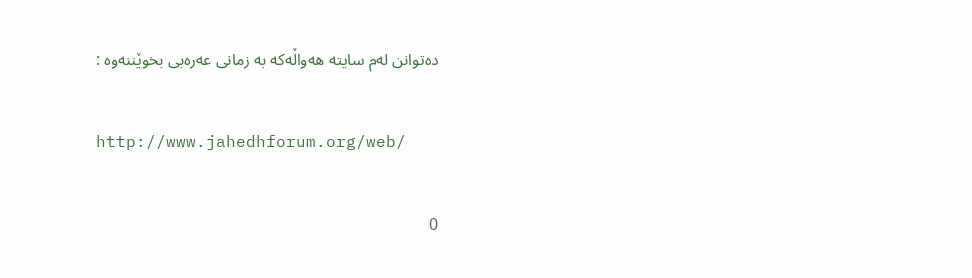دەتوانن لەم سایتە هەواڵەکە بە زمانی عەرەبی بخوێننەوە :

http://www.jahedhforum.org/web/

0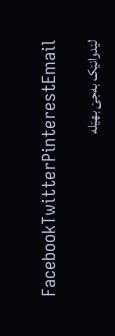FacebookTwitterPinterestEmail

لێدوانێک بەجێ بهێلە